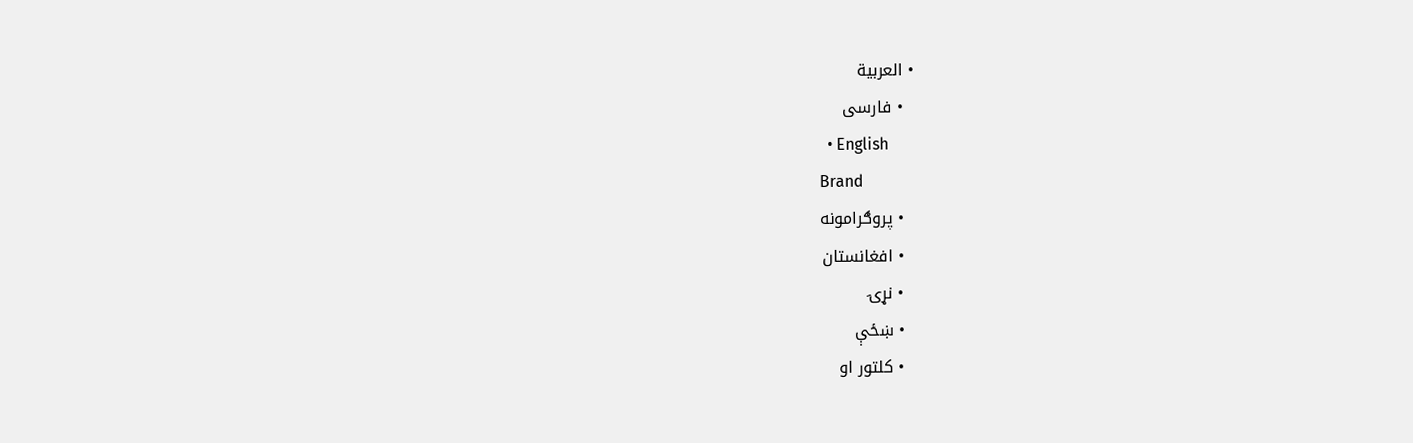• العربية
  • فارسی
  • English
Brand
  • پروګرامونه
  • افغانستان
  • نړۍ
  • ښځې
  • کلتور او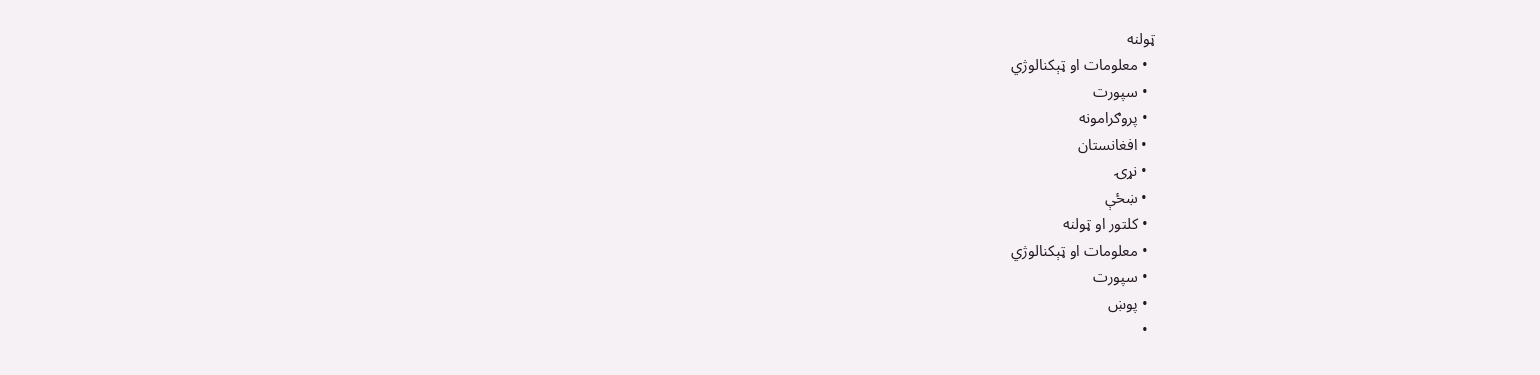ټولنه
  • معلومات او ټېکنالوژي
  • سپورت
  • پروګرامونه
  • افغانستان
  • نړۍ
  • ښځې
  • کلتور او ټولنه
  • معلومات او ټېکنالوژي
  • سپورت
  • پوښ
  •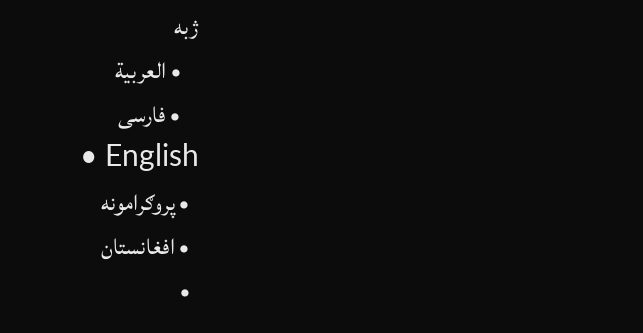ژبه
    • العربية
    • فارسی
    • English
  • پروګرامونه
  • افغانستان
  •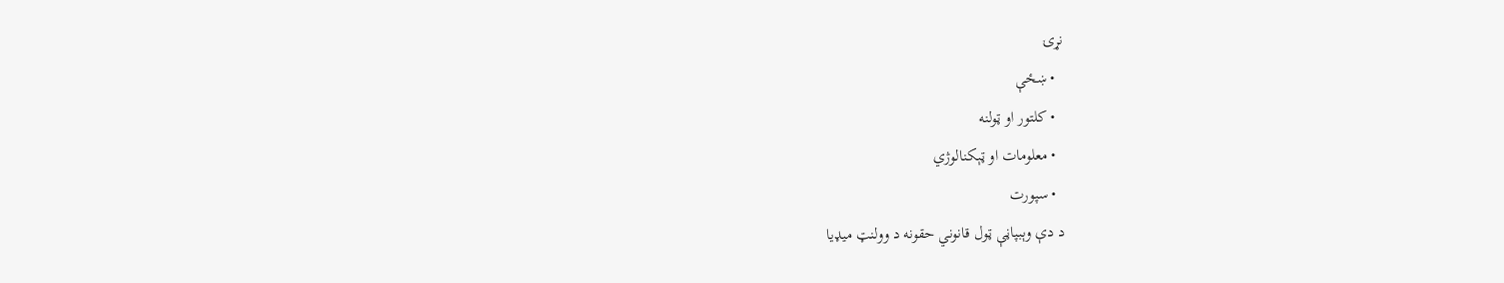نړۍ
  • ښځې
  • کلتور او ټولنه
  • معلومات او ټېکنالوژي
  • سپورت
د دې وېبپاڼې ټول قانوني حقونه د وولنټ میډیا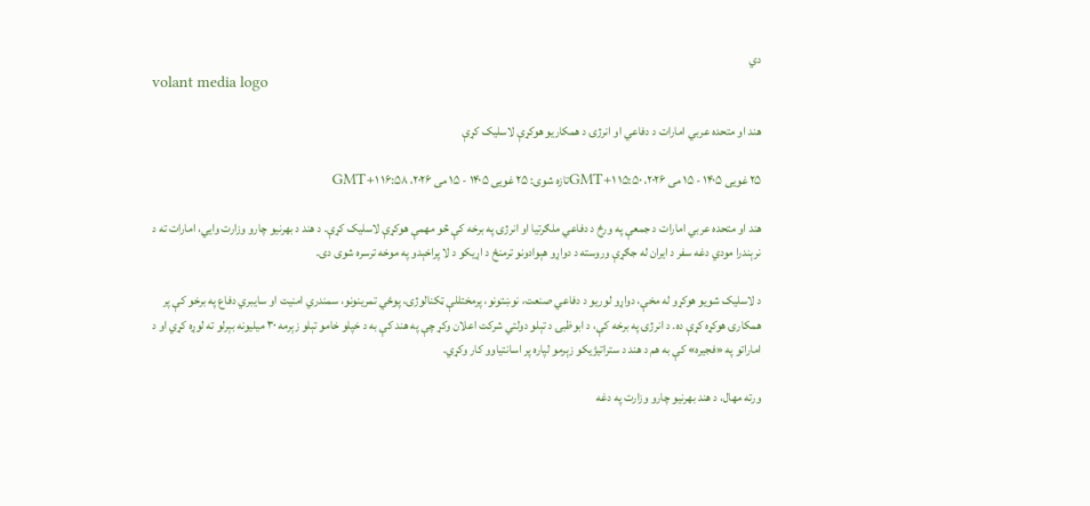دي
volant media logo

هند او متحده عربي امارات د دفاعي او انرژۍ د همکاریو هوکړې لاسلیک کړې

۲۵ غویی ۱۴۰۵ - ۱۵ می ۲۰۲۶، ۱۵:۵۰ GMT+۱تازه شوی: ۲۵ غویی ۱۴۰۵ - ۱۵ می ۲۰۲۶، ۱۶:۵۸ GMT+۱

هند او متحده عربي امارات د جمعې په ورځ د دفاعي ملګرتیا او انرژۍ په برخه کې څو مهمې هوکړې لاسلیک کړې. د هند د بهرنیو چارو وزارت وايي، امارات ته د نرېندرا مودي دغه سفر د ایران له جګړې وروسته د دواړو هېوادونو ترمنځ د اړیکو د لا پراخېدو په موخه ترسره شوی دی.

د لاسلیک شویو هوکړو له مخې، دواړو لوریو د دفاعي صنعت، نوښتونو، پرمختللې ټکنالوژۍ، پوځي تمرینونو، سمندري امنیت او سایبري دفاع په برخو کې پر همکارۍ هوکړه کړې ده. د انرژۍ په برخه کې، د ابوظبۍ د تېلو دولتي شرکت اعلان وکړ چې په هند کې به د خپلو خامو تېلو زېرمه ۳۰ میلیونه بېرلو ته لوړه کړي او د اماراتو په «فجیره» کې به هم د هند د ستراتیژیکو زېرمو لپاره پر اسانتیاوو کار وکړي.

ورته مهال، د هند بهرنیو چارو وزارت په دغه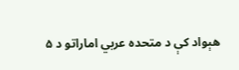هېواد کې د متحده عربي اماراتو د ۵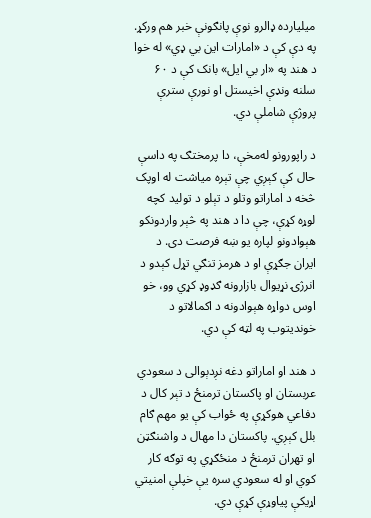میلیارده ډالرو نوې پانګونې خبر هم ورکړ. په دې کې د «امارات این بي ډي» له خوا د هند په «ار بي ایل» بانک کې د ۶۰ سلنه ونډې اخیستل او نورې سترې پروژې شاملې دي.

د راپورونو له‌مخې، دا پرمختګ په داسې حال کې کېږي چې تېره میاشت له اوپک څخه د اماراتو وتلو د تېلو د تولید کچه لوړه کړې، چې دا د هند په څېر واردونکو هېوادونو لپاره یو ښه فرصت دی. د ایران جګړې او د هرمز تنګي تړل کېدو د انرژۍ نړیوال بازارونه ګډوډ کړي وو، خو اوس دواړه هېوادونه د اکمالاتو د خوندیتوب په لټه کې دي.

د هند او اماراتو دغه نږدېوالی د سعودي عربستان او پاکستان ترمنځ د تېر کال د دفاعي هوکړې په ځواب کې یو مهم ګام بلل کېږي. پاکستان دا مهال د واشنګټن او تهران ترمنځ د منځګړي په توګه کار کوي او له سعودي سره یې خپلې امنیتي اړیکې پیاوړې کړې دي.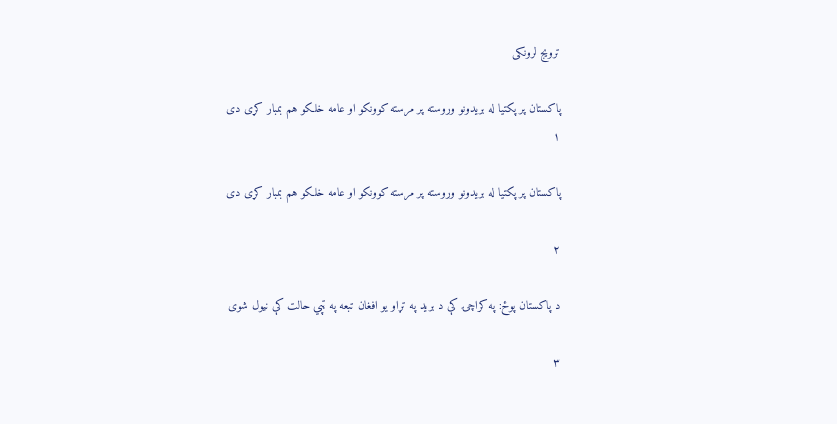ترویج لرونکی

پاکستان پر پکتیا له بریدونو وروسته پر مرسته کوونکو او عامه خلکو هم بمبار کړی دی
۱

پاکستان پر پکتیا له بریدونو وروسته پر مرسته کوونکو او عامه خلکو هم بمبار کړی دی

۲

د پاکستان پوځ: په کراچۍ کې د برید په تړاو یو افغان تبعه په ټپي حالت کې نیول شوی

۳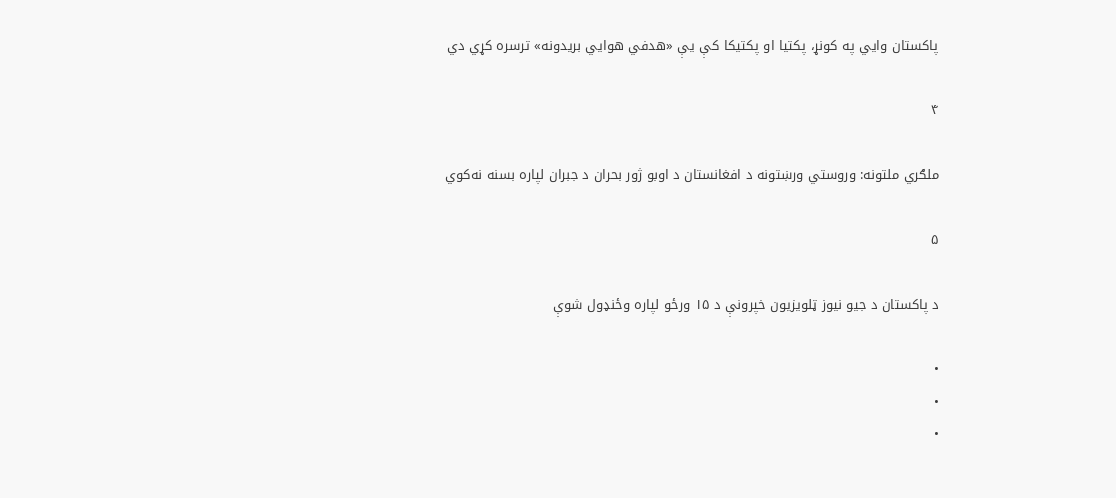پاکستان وايي په کونړ، پکتیا او پکتیکا کې یې «هدفي هوایي بریدونه» ترسره کړي دي

۴

ملګري ملتونه: وروستي ورښتونه د افغانستان د اوبو ژور بحران د جبران لپاره بسنه نه‌کوي

۵

د پاکستان د جیو نیوز ټلویزیون خپرونې د ۱۵ ورځو لپاره وځنډول شوې

•
•
•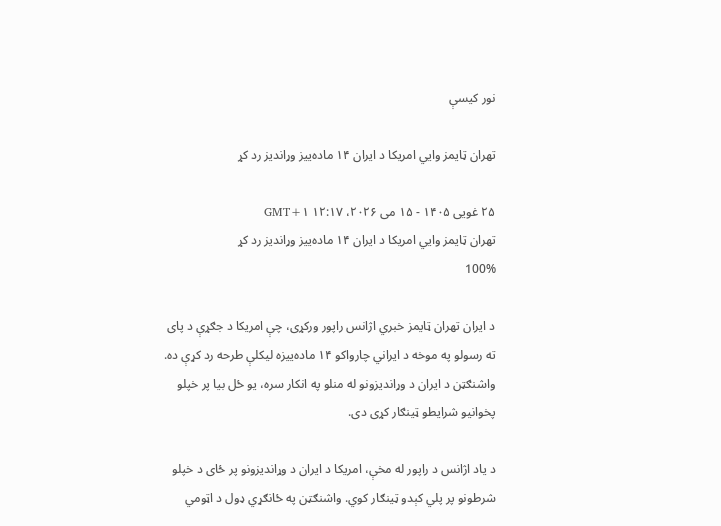نور کیسې

تهران ټایمز وايي امریکا د ایران ۱۴ ماده‌ییز وړاندیز رد کړ

۲۵ غویی ۱۴۰۵ - ۱۵ می ۲۰۲۶، ۱۲:۱۷ GMT+۱
تهران ټایمز وايي امریکا د ایران ۱۴ ماده‌ییز وړاندیز رد کړ
100%

د ایران تهران ټایمز خبري اژانس راپور ورکړی، چې امریکا د جګړې د پای ته رسولو په موخه د ایراني چارواکو ۱۴ ماده‌ییزه لیکلې طرحه رد کړې ده. واشنګټن د ایران د وړاندیزونو له منلو په انکار سره، یو ځل بیا پر خپلو پخوانیو شرایطو ټینګار کړی دی.

د یاد اژانس د راپور له مخې، امریکا د ایران د وړاندیزونو پر ځای د خپلو شرطونو پر پلي کېدو ټینګار کوي. واشنګټن په ځانګړي ډول د اټومي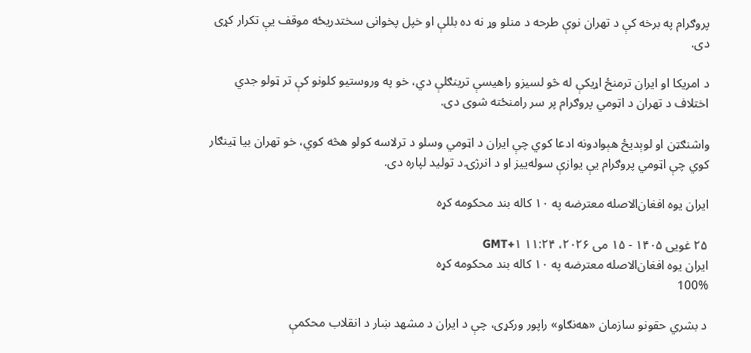پروګرام په برخه کې د تهران نوې طرحه د منلو وړ نه ده بللې او خپل پخوانی سختدریځه موقف یې تکرار کړی دی.

د امریکا او ایران ترمنځ اړیکې له څو لسیزو راهیسې ترینګلې دي، خو په وروستیو کلونو کې تر ټولو جدي اختلاف د تهران د اټومي پروګرام پر سر رامنځته شوی دی.

واشنګټن او لوېدیځ هېوادونه ادعا کوي چې ایران د اټومي وسلو د ترلاسه کولو هڅه کوي، خو تهران بیا ټینګار کوي چې اټومي پروګرام یې یوازې سوله‌ییز او د انرژۍ د تولید لپاره دی.

ایران یوه افغان‌الاصله معترضه په ۱۰ کاله بند محکومه کړه

۲۵ غویی ۱۴۰۵ - ۱۵ می ۲۰۲۶، ۱۱:۲۴ GMT+۱
ایران یوه افغان‌الاصله معترضه په ۱۰ کاله بند محکومه کړه
100%

د بشري حقونو سازمان «هه‌نګاو» راپور ورکړی، چې د ایران د مشهد ښار د انقلاب محکمې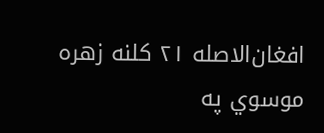افغان‌الاصله ۲۱ کلنه زهره موسوي په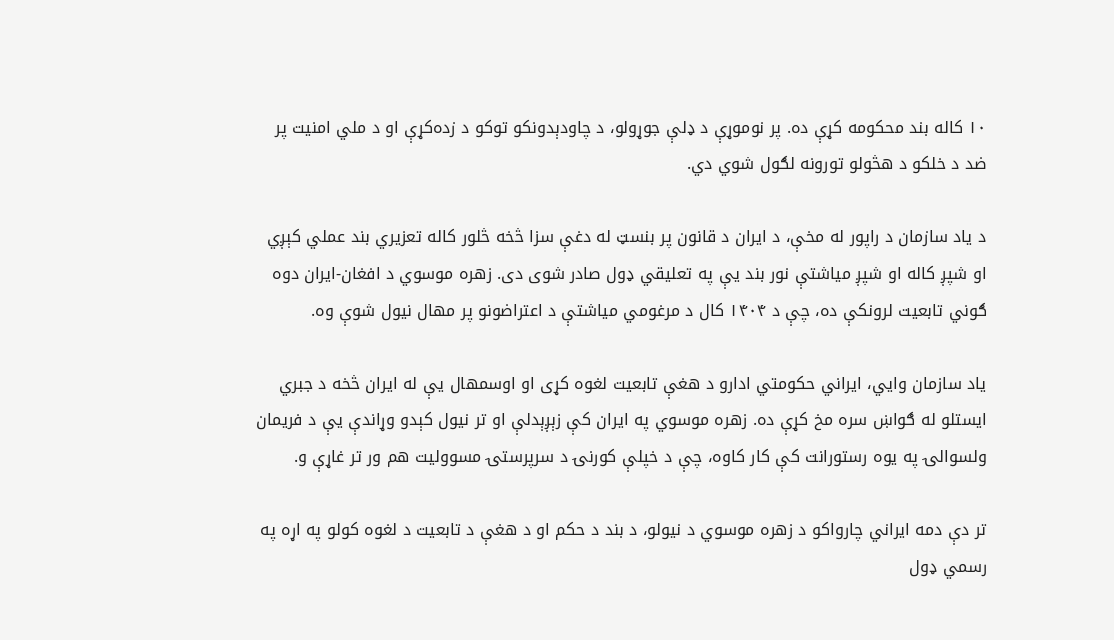۱۰ کاله بند محکومه کړې ده. پر نوموړې د ډلې جوړولو، د چاودېدونکو توکو د زده‌کړې او د ملي امنیت پر ضد د خلکو د هڅولو تورونه لګول شوي دي.

د یاد سازمان د راپور له مخې، د ایران د قانون پر بنسټ له دغې سزا څخه څلور کاله تعزیري بند عملي کېږي او شپږ کاله او شپږ میاشتې نور بند یې په تعلیقي ډول صادر شوی دی. زهره موسوي د افغان-ایران دوه ګوني تابعیت لرونکې ده، چې د ۱۴۰۴ کال د مرغومي میاشتې د اعتراضونو پر مهال نیول شوې وه.

یاد سازمان وايي، ایراني حکومتي ادارو د هغې تابعیت لغوه کړی او اوسمهال یې له ایران څخه د جبري ایستلو له ګواښ سره مخ کړې ده. زهره موسوي په ایران کې زېږېدلې او تر نیول کېدو وړاندې یې د فریمان ولسوالۍ په یوه رستورانت کې کار کاوه، چې د خپلې کورنۍ د سرپرستۍ مسوولیت هم ور تر غاړې و.

تر دې دمه ایراني چارواکو د زهره موسوي د نیولو، د بند د حکم او د هغې د تابعیت د لغوه کولو په اړه په رسمي ډول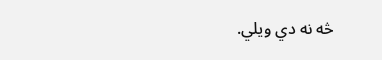څه نه دي ویلي.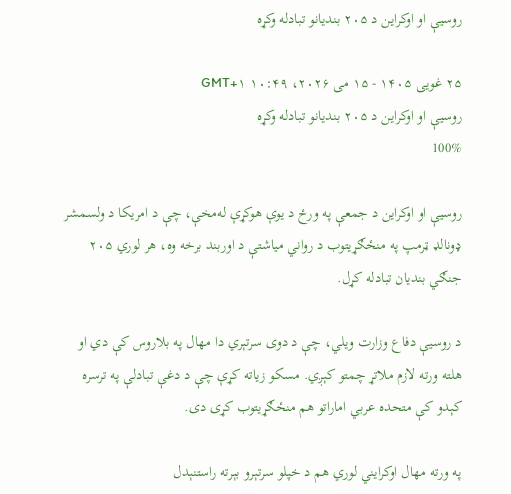روسيې او اوکراین د ۲۰۵ بندیانو تبادله وکړه

۲۵ غویی ۱۴۰۵ - ۱۵ می ۲۰۲۶، ۱۰:۴۹ GMT+۱
روسيې او اوکراین د ۲۰۵ بندیانو تبادله وکړه
100%

روسیې او اوکراین د جمعې په ورځ د یوې هوکړې له‌مخې، چې د امریکا د ولسمشر ډونالډ ټرمپ په منځګړیتوب د رواني میاشتې د اوربند برخه وه، هر لوري ۲۰۵ جنګي بندیان تبادله کړل.

د روسیې دفاع وزارت ویلي، چې د دوی سرتېري دا مهال په بلاروس کې دي او هلته ورته لازم ملاتړ چمتو کېږي. مسکو زیاته کړې چې د دغې تبادلې په ترسره کېدو کې متحده عربي اماراتو هم منځګړیتوب کړی دی.

په ورته مهال اوکرایني لوري هم د خپلو سرتېرو بېرته راستنېدل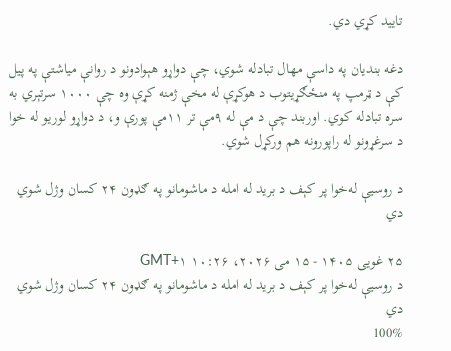تایید کړي دي.

دغه بندیان په داسې مهال تبادله شوي، چې دواړو هېوادونو د روانې میاشتې په پیل کې د ټرمپ په منځګړیتوب د هوکړې له مخې ژمنه کړې وه چې ۱۰۰۰ سرتېري به سره تبادله کوي. اوربند چې د مې له ۹مې تر ۱۱مې پورې و، د دواړو لوریو له خوا د سرغړونو له راپورونه هم ورکړل شوي.

د روسیې له‌خوا پر کېف د برید له امله د ماشومانو په ګډون ۲۴ کسان وژل شوي دي

۲۵ غویی ۱۴۰۵ - ۱۵ می ۲۰۲۶، ۱۰:۲۶ GMT+۱
د روسیې له‌خوا پر کېف د برید له امله د ماشومانو په ګډون ۲۴ کسان وژل شوي دي
100%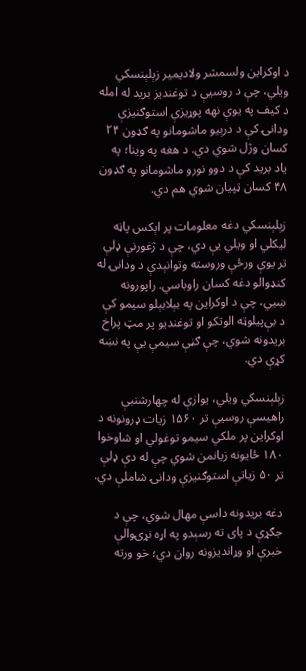د اوکراین ولسمشر ولادیمیر زېلېنسکي ویلي، چې د روسیې د توغندیز برید له امله د کیف په یوې نهه پوړیزې استوګنیزې ودانۍ کې د درېیو ماشومانو په ګډون ۲۴ کسان وژل شوي دي. د هغه په وینا؛ په یاد برید کې د دوو نورو ماشومانو په ګډون ۴۸ کسان ټپیان شوي هم دي.

زېلېنسکي دغه معلومات پر اېکس پاڼه لیکلي او ویلي یې دي، چې د ژغورنې ډلې تر یوې ورځې وروسته وتوانېدې د ودانۍ له کنډوالو دغه کسان راوباسي. راپورونه ښيي، چې د اوکراین په بېلابېلو سیمو کې د بې‌پیلوټه الوتکو او توغندیو پر مټ پراخ بریدونه شوي، چې ګڼې سیمې یې په نښه کړې دي.

زېلېنسکي ویلي، یوازې له چهارشنبې راهیسې روسیې تر ۱۵۶۰ زیات ډرونونه د اوکراین پر ملکي سیمو توغولي او شاوخوا ۱۸۰ ځایونه زیانمن شوي چې له دې ډلې تر ۵۰ زیاتې استوګنیزې ودانۍ شاملې دي.

دغه بریدونه داسې مهال شوي، چې د جګړې د پای ته رسېدو په اړه نړۍوالې خبرې او وړاندیزونه روان دي؛ خو ورته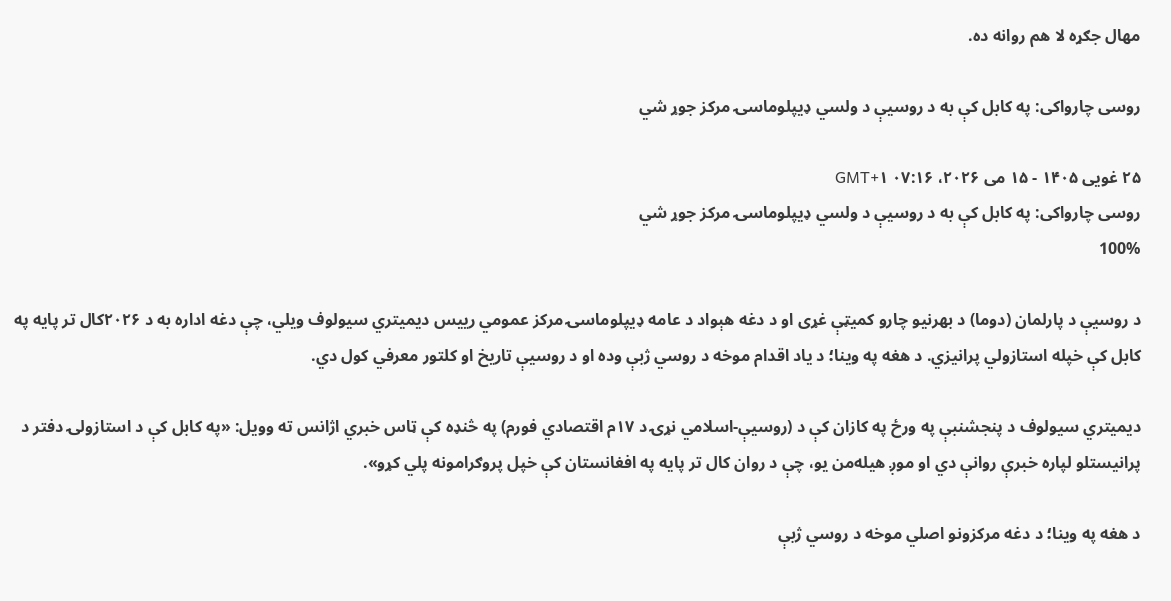مهال جګړه لا هم روانه ده.

روسی چارواکی: په کابل کې به د روسیې د ولسي ډیپلوماسۍ مرکز جوړ شي

۲۵ غویی ۱۴۰۵ - ۱۵ می ۲۰۲۶، ۰۷:۱۶ GMT+۱
روسی چارواکی: په کابل کې به د روسیې د ولسي ډیپلوماسۍ مرکز جوړ شي
100%

د روسیې د پارلمان (دوما) د بهرنیو چارو کمیټې غړی او د دغه هېواد د عامه ډیپلوماسۍ مرکز عمومي رییس دیمیتري سیولوف ویلي، چې دغه اداره به د ۲۰۲۶کال تر پایه په کابل کې خپله استازولي پرانیزي. د هغه په وینا؛ د یاد اقدام موخه د روسي ژبې وده او د روسیې تاریخ او کلتور معرفي کول دي.

دیمیتري سیولوف د پنجشنبې په ورځ په کازان کې د (روسیې-اسلامي نړۍ د ۱۷م اقتصادي فورم) په څنډه کې ټاس خبري اژانس ته وویل: «په کابل کې د استازولۍ دفتر د پرانیستلو لپاره خبرې روانې دي او موږ هیله‌من یو، چې د روان کال تر پایه په افغانستان کې خپل پروګرامونه پلي کړو».

د هغه په وینا؛ د دغه مرکزونو اصلي موخه د روسي ژبې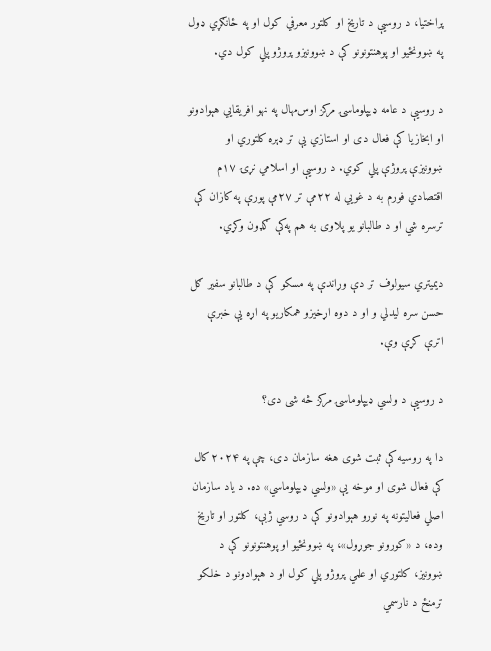پراختیا، د روسیې د تاریخ او کلتور معرفي کول او په ځانګړي ډول په ښوونځیو او پوهنتونونو کې د ښوونیزو پروژو پلي کول دي.

د روسیې د عامه ډیپلوماسۍ مرکز اوس‌مهال په نهو افریقایي هېوادونو او ابخازیا کې فعال دی او استازي یې تر ډېره کلتوري او ښوونیزې پروژې پلي کوي. د روسیې او اسلامي نړۍ ۱۷م اقتصادي فورم به د غويي له ۲۲مې تر ۲۷مې پورې په کازان کې ترسره شي او د طالبانو یو پلاوی به هم په‌کې ګډون وکړي.

دیمیتري سیولوف تر دې وړاندې په مسکو کې د طالبانو سفیر ګل حسن سره لیدلي و او د دوه اړخیزو همکاریو په اړه یې خبرې اترې کړې وې.

د روسیې د ولسي ډیپلوماسۍ مرکز څه شی دی؟

دا په روسیه کې ثبت شوی هغه سازمان دی، چې په ۲۰۲۴کال کې فعال شوی او موخه یې «ولسي ډیپلوماسي» ده. د یاد سازمان اصلي فعالیتونه په نورو هېوادونو کې د روسي ژبې، کلتور او تاریخ وده، د «کورونو جوړول»، په ښوونځیو او پوهنتونونو کې د ښوونیز، کلتوري او علمي پروژو پلي کول او د هېوادونو د خلکو ترمنځ د نارسمي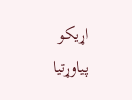اړیکو پیاوړتیا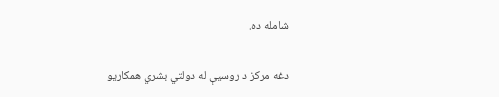شامله ده.

دغه مرکز د روسیې له دولتي بشري همکاریو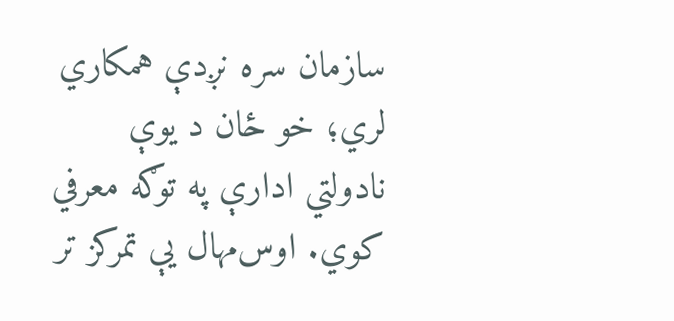سازمان سره نږدې همکاري لري؛ خو ځان د یوې نادولتي ادارې په توګه معرفي کوي. اوس‌مهال یې تمرکز تر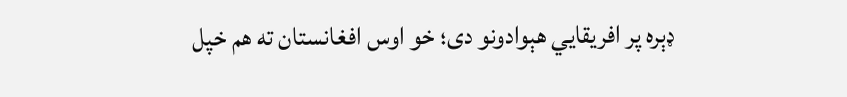ډېره پر افریقايي هېوادونو دی؛ خو اوس افغانستان ته هم خپل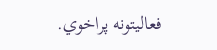فعالیتونه پراخوي.